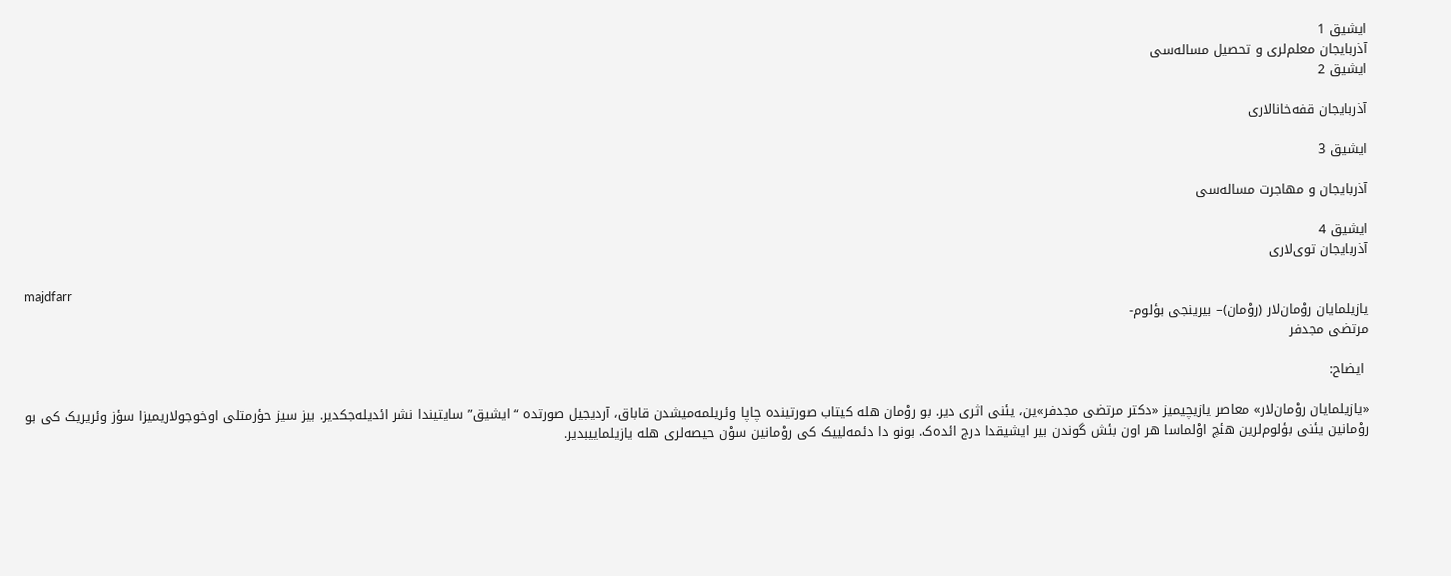ایشیق 1
آذربایجان معلم‌لری و تحصیل مساله‌سی
ایشیق 2

آذربایجان قفه‌خانالاری

ایشیق 3

آذربایجان و مهاجرت مساله‌سی

ایشیق 4
آذربایجان توی‌لاری

majdfarr
یازیلمایان روْمان‌لار (روْمان)– بیرینجی بؤلوم-
مرتضی مجدفر

 ایضاح:

«یازیلمایان روْمان‌لار» معاصر یازیچیمیز «دکتر مرتضی مجدفر»ین، یئنی اثری دیر. بو روْمان هله کیتاب صورتینده چاپا وئریلمه‌میشدن قاباق، آردیجیل صورتده “ایشیق” سایتیندا نشر ائدیله‌جکدیر. بیز سیز حؤرمتلی اوخوجولاریمیزا سؤز وئریریک کی بو روْمانین یئنی بؤلوم‌لرین هئچ اوْلماسا هر اون بئش گوندن بیر ایشیقدا درج ائده‌ک. بونو دا دئمه‌لییک کی روْمانین سوْن حیصه‌لری هله یازیلماییبدیر.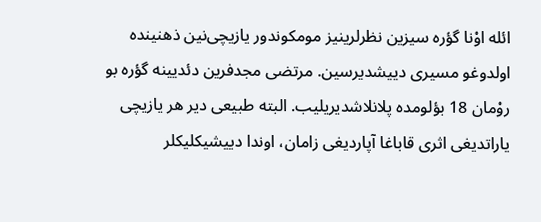ائله اوْنا گؤره سیزین نظرلرینیز مومکوندور یازیچی‌نین ذهنینده اولدوغو مسیری دییشدیرسین. مرتضی مجدفرین دئدیینه گؤره بو روْمان 18 بؤلومده پلانلاشدیریلیب. البته طبیعی دیر هر یازیچی یاراتدیغی اثری قاباغا آپاردیغی زامان، اوندا دییشیکلیکلر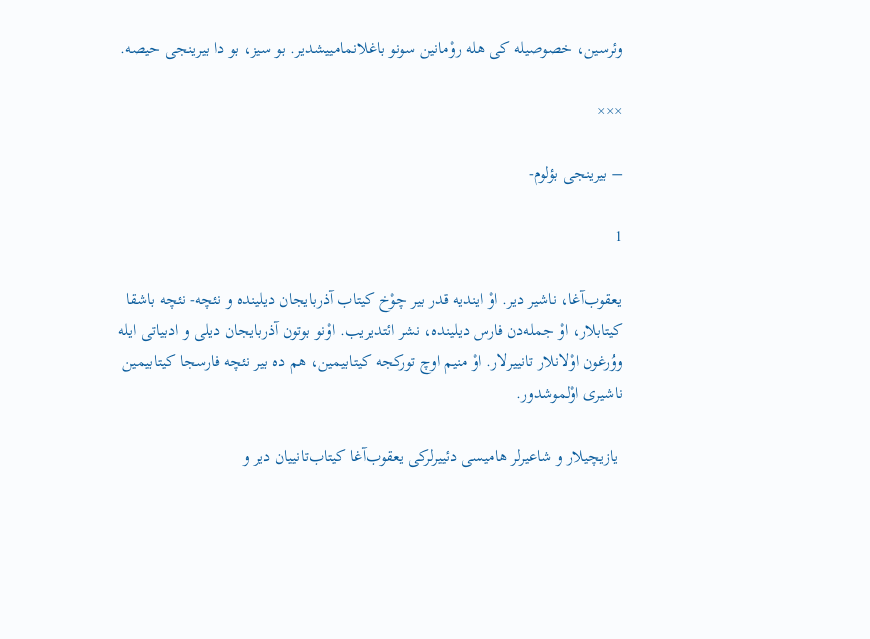وئرسین، خصوصیله کی هله روْمانین سونو باغلانمامییشدیر. بو سیز، بو دا بیرینجی حیصه.

×××

– بیرینجی بؤلوم-

1

یعقوب‌آغا، ناشیر دیر. اوْ ایندیه قدر بیر چوْخ کیتاب آذربایجان دیلینده و نئچه- نئچه باشقا کیتابلار، اوْ جمله‌دن فارس دیلینده، نشر ائتدیریب. اوْنو بوتون آذربایجان دیلی و ادبیاتی ایله ووُرغون اوْلانلار تانییرلار. اوْ منیم اوچ تورکجه کیتابیمین، هم ده بیر نئچه فارسجا کیتابیمین ناشیری اوْلموشدور.

 یازیچیلار و شاعیرلر هامیسی دئییرلرکی یعقوب‌آغا کیتاب‌تانییان دیر و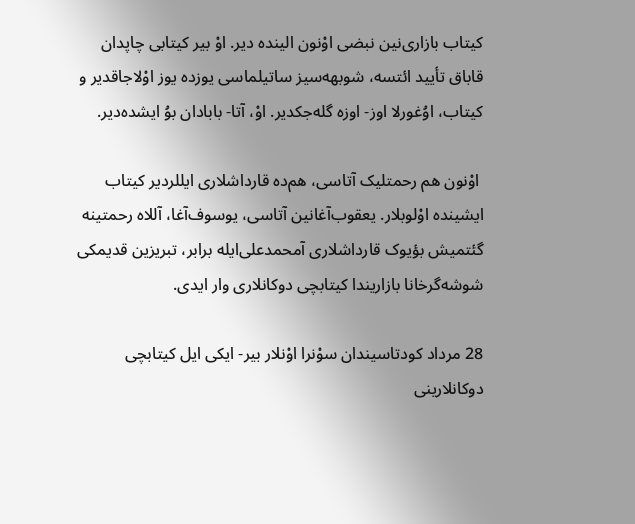کیتاب بازاری‌نین نبضی اوْنون الینده دیر. اوْ بیر کیتابی چاپدان قاباق تأیید ائتسه، شوبهه‌سیز ساتیلماسی یوزده یوز اوْلاجاقدیر و کیتاب، اوُغورلا اوز- اوزه گله‌جکدیر. اوْ، آتا- بابادان بوُ ایشده‌دیر.

 اوْنون هم رحمتلیک آتاسی، هم‌ده قارداشلاری ایللردیر کیتاب ایشینده اوْلوبلار. یعقوب‌آغانین آتاسی، یوسوف‌آغا، آللاه رحمتینه گئتمیش بؤیوک قارداشلاری آمحمدعلی‌ایله برابر، تبریزین قدیمکی شوشه‌گرخانا بازاریندا کیتابچی دوکانلاری وار ایدی.

28 مرداد کودتاسیندان سوْنرا اوْنلار بیر- ایکی ایل کیتابچی دوکانلارینی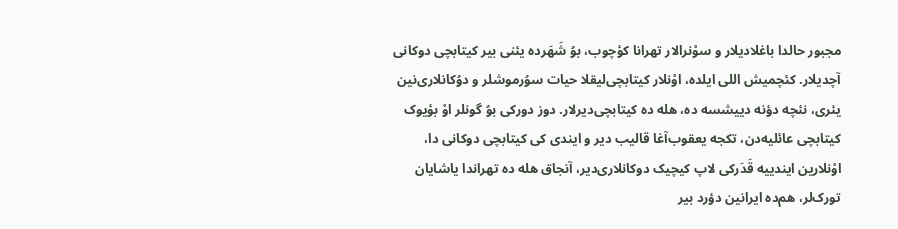مجبور حالدا باغلادیلار و سوْنرالار تهرانا کؤچوب، بوُ شَهَرده یئنی بیر کیتابچی دوکانی آچدیلار. کئچمیش اللی ایلده، اوْنلار کیتابچی‌لیقلا حیات سوُرموشلر و دوُکانلاری‌نین یئری، نئچه دؤنه دییشسه‌ ده، هله ده کیتابچی‌دیرلار. دوز دورکی بوُ گونلر اوْ بؤیوک کیتابچی عائلیه‌دن، تکجه یعقوب‌آغا قالیب دیر و ایندی کی کیتابچی دوکانی دا، اوْنلارین ایندییه قَدَرکی لاپ کیچیک دوکانلاری‌دیر، آنجاق هله‌ ده تهراندا یاشایان تورک‌لر، هم‌ده ایرانین دؤرد بیر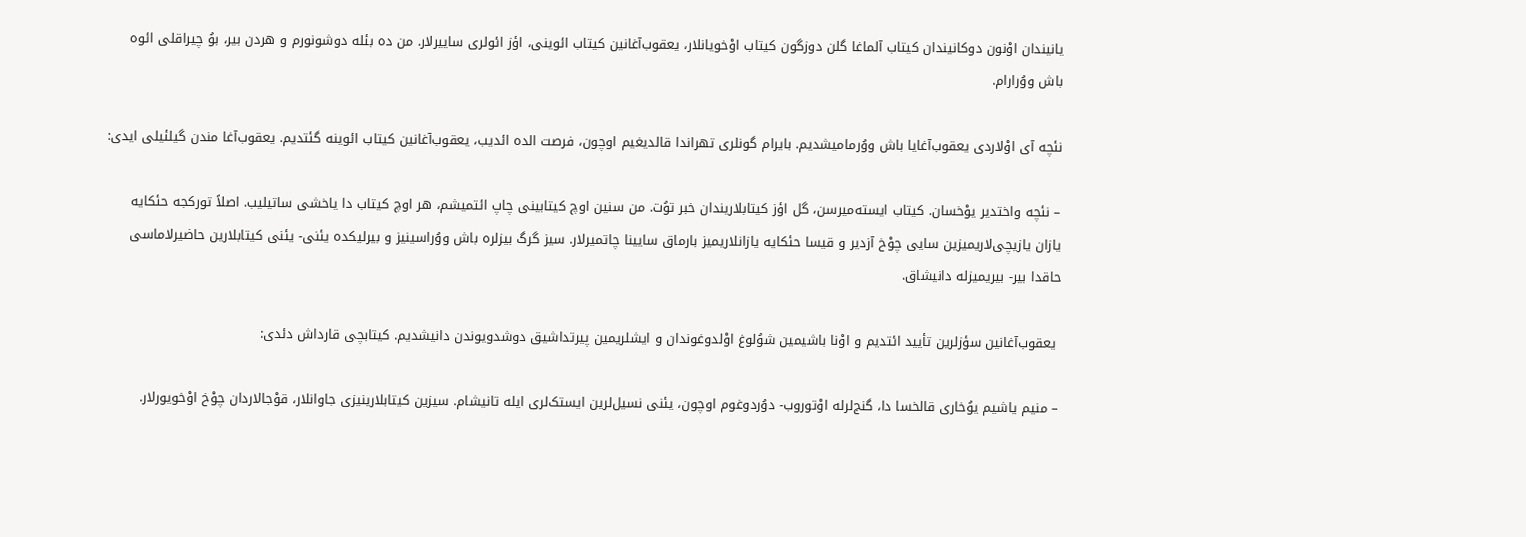یانیندان اوْنون دوکانیندان کیتاب آلماغا گلن دوزگون کیتاب اوْخویانلار، یعقوب‌آغانین کیتاب ائوینی، اؤز ائولری ساییرلار. من ده بئله دوشونورم و هردن بیر، بوُ چیراقلی ائوه باش ووُرارام.

نئچه آی اوْلاردی یعقوب‌آغایا باش ووُرمامیشدیم. بایرام گونلری تهراندا قالدیغیم اوچون، فرصت الده ائدیب، یعقوب‌آغانین کیتاب ائوینه گئتدیم. یعقوب‌آغا مندن گیلئیلی ایدی:

– نئچه واختدیر یوْخسان. کیتاب ایسته‌میرسن، گل اؤز کیتابلاریندان خبر توُت. من سنین اوچ کیتابینی چاپ ائتمیشم، هر اوچ کیتاب دا یاخشی ساتیلیب. اصلاً تورکجه حئکایه یازان یازیچی‌لاریمیزین سایی چوْخ آزدیر و قیسا حئکایه یازانلاریمیز بارماق سایینا چاتمیرلار. سیز گرگ بیزلره باش ووُراسینیز و بیرلیکده یئنی- یئنی کیتابلارین حاضیرلاماسی حاقدا بیر- بیریمیزله دانیشاق.

 یعقوب‌آغانین سؤزلرین تأیید ائتدیم و اوْنا باشیمین شوُلوغ اوْلدوغوندان و ایشلریمین پیرتداشیق دوشدویوندن دانیشدیم. کیتابچی قارداش دئدی:

– منیم یاشیم یوُخاری قالخسا دا، گنج‌لرله اوْتوروب- دوُردوغوم اوچون، یئنی نسیل‌لرین ایستک‌لری ایله تانیشام. سیزین کیتابلارینیزی جاوانلار، قوْجالاردان چوْخ اوْخویورلار.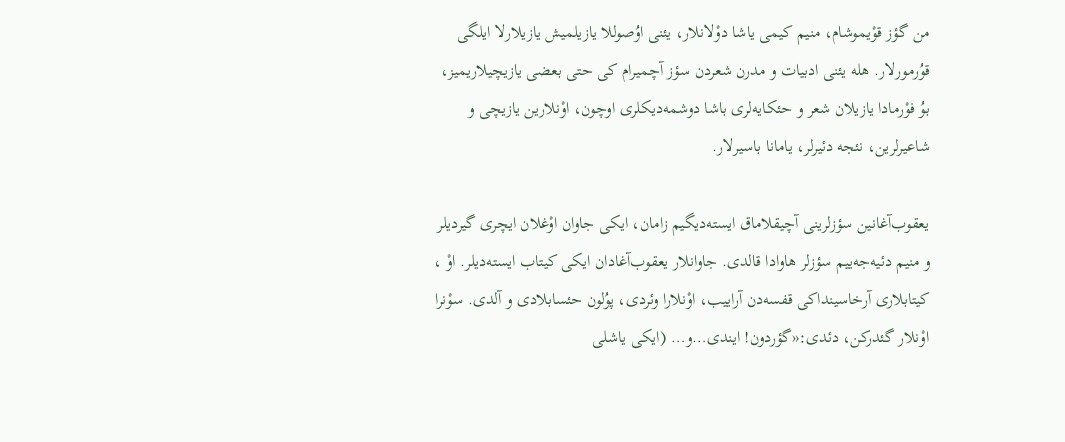من گؤز قوْیموشام، منیم کیمی یاشا دوْلانلار، یئنی اوُصوللا یازیلمیش یازیلارلا ایلگی قوُرمورلار. هله یئنی ادبیات و مدرن شعردن سؤز آچمیرام کی حتی بعضی یازیچیلاریمیز، بوُ فوْرمادا یازیلان شعر و حئکایه‌لری باشا دوشمه‌دیکلری اوچون، اوْنلارین یازیچی و شاعیرلرین، نئجه دئیرلر، یامانا باسیرلار.

یعقوب‌آغانین سؤزلرینی آچیقلاماق ایسته‌دیگیم زامان، ایکی جاوان اوْغلان ایچری گیردیلر و منیم دئیه‌‌جه‌ییم سؤزلر هاوادا قالدی. جاوانلار یعقوب‌آغادان ایکی کیتاب ایسته‌دیلر. اوْ ، کیتابلاری آرخاسینداکی قفسه‌دن آراییب، اوْنلارا وئردی، پوُلون حئسابلادی و آلدی. سوْنرا اوْنلار گئدرکن، دئدی:«گؤردون! ایندی…و… (ایکی یاشلی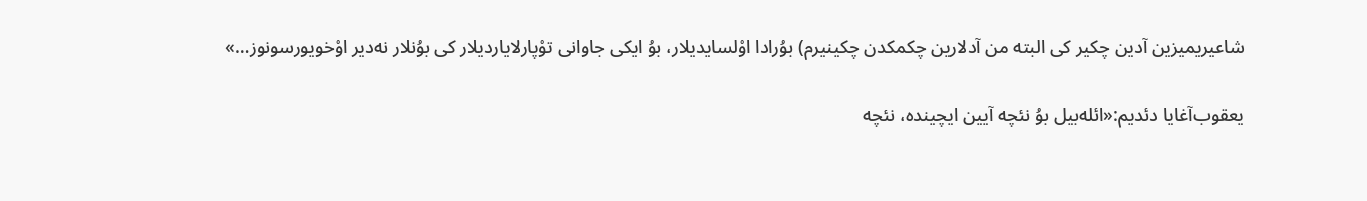شاعیریمیزین آدین چکیر کی البته من آدلارین چکمکدن چکینیرم) بوُرادا اوْلسایدیلار، بوُ ایکی جاوانی توْپارلایاردیلار کی بوُنلار نه‌دیر اوْخویورسونوز…»

یعقوب‌آغایا دئدیم:«ائله‌بیل بوُ نئچه آیین ایچینده، نئچه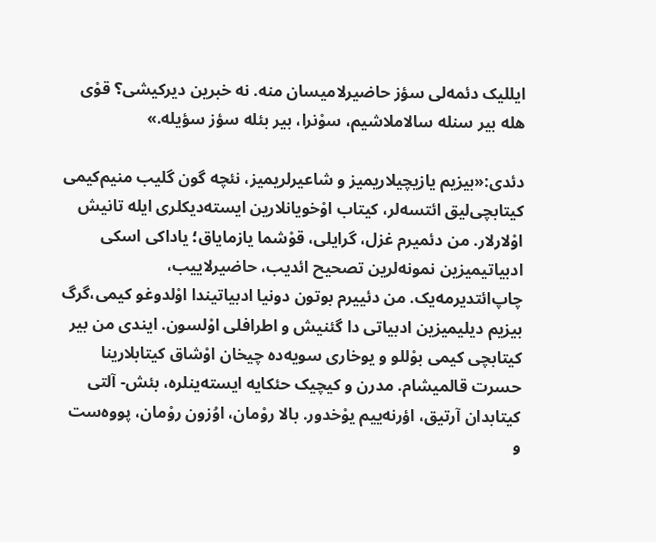ایللیک دئمه‌لی سؤز حاضیرلامیسان منه. نه خبرین دیرکیشی؟ قوْی هله بیر سنله سالاملاشیم، سوْنرا، بیر بئله سؤز سؤیله.»

دئدی:«بیزیم یازیچیلاریمیز و شاعیرلریمیز، نئچه گون گلیب منیم‌کیمی کیتابچی‌لیق ائتسه‌لر، کیتاب اوْخویانلارین ایسته‌دیکلری ایله تانیش اوْلارلار. من دئمیرم غزل، گرایلی، قوْشما یازمایاق؛ یاداکی اسکی ادبیاتیمیزین نمونه‌لرین تصحیح ائدیب، حاضیرلاییب، چاپ‌ائتدیرمه‌یک. من دئییرم بوتون دونیا ادبیاتیندا اوْلدوغو کیمی،‌گرگ بیزیم دیلیمیزین ادبیاتی دا گئنیش و اطرافلی اوْلسون. ایندی من بیر کیتابچی کیمی بوْللو و یوخاری سویه‌ده چیخان اوْشاق کیتابلارینا حسرت قالمیشام. مدرن و کیچیک حئکایه ایسته‌ینلره، بئش- آلتی کیتابدان آرتیق، اؤرنه‌ییم یوْخدور. بالا روْمان، اوُزون روْمان، پووه‌ست و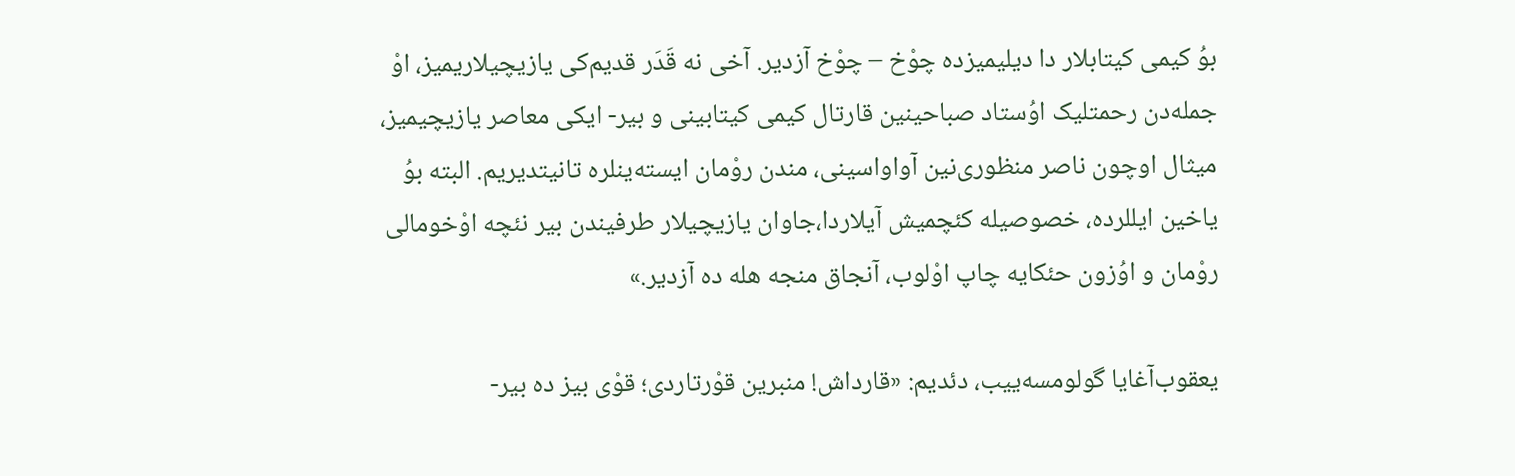بوُ کیمی کیتابلار دا دیلیمیزده چوْخ – چوْخ آزدیر. آخی نه قَدَر قدیم‌کی یازیچیلاریمیز، اوْ جمله‌دن رحمتلیک اوُستاد صباحینین قارتال کیمی کیتابینی و بیر- ایکی معاصر یازیچیمیز، میثال اوچون ناصر منظوری‌نین آواوا‌سینی، مندن روْمان ایسته‌ینلره تانیتدیریم. البته بوُ یاخین ایللرده، خصوصیله کئچمیش آیلاردا،جاوان یازیچیلار طرفیندن بیر نئچه اوْخومالی روْمان و اوُزون حئکایه چاپ اوْلوب، آنجاق منجه هله ده آزدیر.»

یعقوب‌آغایا گولومسه‌ییب، دئدیم: «قارداش! منبرین قوْرتاردی؛ قوْی بیز ده بیر-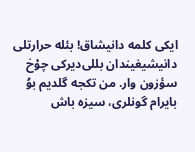ایکی کلمه دانیشاق! بئله حرارتلی دانیشیغیندان بللی‌دیرکی چوْخ سؤزون وار. من تکجه گلدیم بوُ بایرام گونلری، سیزه باش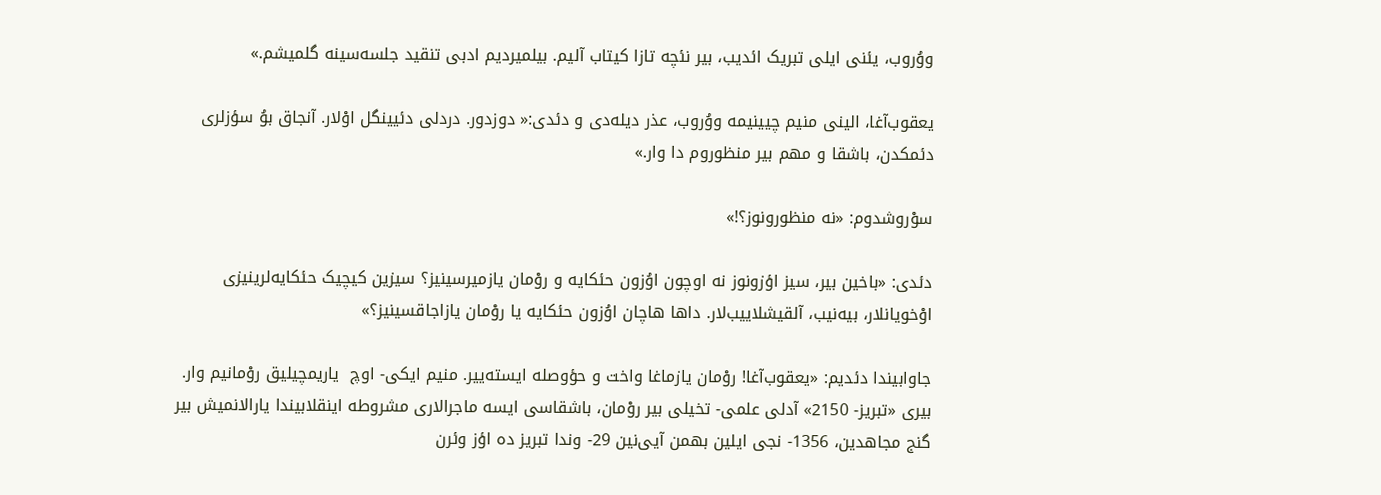ووُروب، یئنی ایلی تبریک ائدیب، بیر نئچه تازا کیتاب آلیم. بیلمیردیم ادبی تنقید جلسه‌سینه گلمیشم.»

یعقوب‌آغا، الینی منیم چیینیمه ووُروب، عذر دیله‌دی و دئدی:« دوزدور. دردلی دئیینگل اوْلار. آنجاق بوُ سؤزلری دئمکدن، باشقا و مهم بیر منظوروم دا وار.»

سوْروشدوم: «نه منظورونوز؟!»

دئدی: «باخین بیر، سیز اؤزونوز نه اوچون اوُزون حئکایه و روْمان یازمیرسینیز؟ سیزین کیچیک حئکایه‌لرینیزی اوْخویانلار، بیه‌نیب، آلقیشلاییب‌لار. داها هاچان اوُزون حئکایه‌ یا روْمان یازاجاقسینیز؟»

جاوابیندا دئدیم: «یعقوب‌آغا! روْمان یازماغا واخت و حؤوصله ایسته‌ییر. منیم ایکی- اوچ  یاریمچیلیق روْمانیم وار. بیری «تبریز- 2150» آدلی علمی- تخیلی بیر روْمان، باشقاسی ایسه ماجرالاری مشروطه اینقلابیندا یارالانمیش بیر گنج مجاهدین، 1356- نجی ایلین بهمن آیی‌نین 29- وندا تبریز ده اؤز وئرن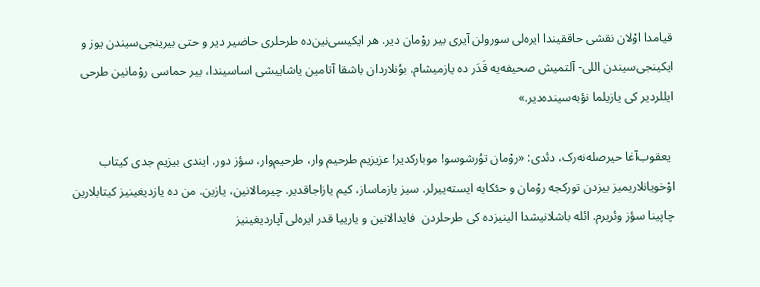قیامدا اوْلان نقشی حاققیندا ایره‌لی سورولن آیری بیر روْمان دیر. هر ایکیسی‌نین‌ده طرحلری حاضیر دیر و حتی بیرینجی‌سیندن یوز و ایکینجی‌سیندن اللی- آلتمیش صحیفه‌یه قَدَر ده یازمیشام. بوُنلاردان باشقا آتامین یاشاییشی اساسیندا، بیر حماسی روْمانین طرحی ایللردیر کی یازیلما نؤبه‌سینده‌دیر.»

 یعقوب‌‌آغا حیرصله‌نه‌رک، دئدی: «روْمان توُرشوسو! موبارکدیر! عزیزیم طرحیم وار، طرحیم‌وار، سؤز دور. ایندی بیزیم جدی کیتاب اوْخویانلاریمیز بیزدن تورکجه روْمان و حئکایه ایسته‌ییرلر. سیز یازماساز، کیم یازاجاقدیر. چیرمالانین، یازین. من ده یازدیغینیز کیتابلارین چاپینا سؤز وئریرم. ائله باشلانیشدا الینیزده کی طرحلردن  فایدالانین و یارییا قدر ایره‌لی آپاردیغینیز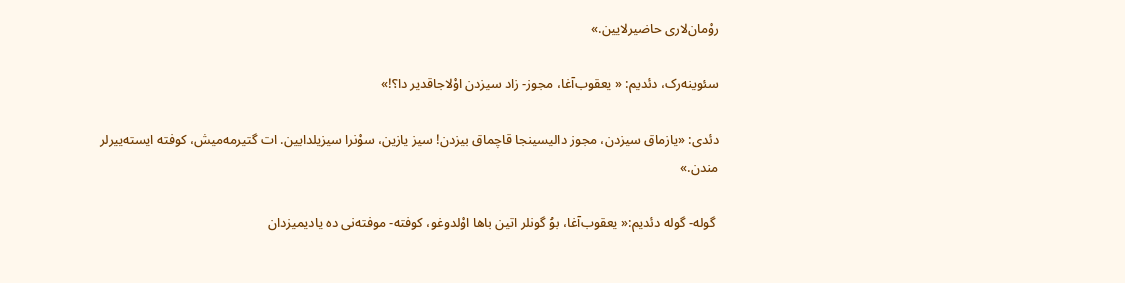روْمان‌لاری حاضیرلایین.»

سئوینه‌رک، دئدیم: « یعقوب‌آغا، مجوز- زاد سیزدن اوْلاجاقدیر دا؟!»

دئدی: «یازماق سیزدن، مجوز دالیسینجا قاچماق بیزدن! سیز یازین، سوْنرا سیزیلدایین. ات گتیرمه‌میش، کوفته ایسته‌ییرلر مندن.»

 گوله- گوله دئدیم:« یعقوب‌آغا، بوُ گونلر اتین باها اوْلدوغو، کوفته- موفته‌نی ده یادیمیزدان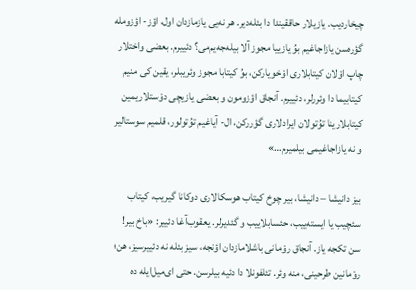چیخاردیب. یازیلار حاققیندا دا بئله‌دیر. هر نه‌یی یازمازدان اول، اؤز- اؤزومله گؤره‌سن یازاجاغیم بوُ یازییا مجوز آلا بیله‌جه‌یم‌می؟ دئییرم. بعضی واختلار چاپ اوْلان کیتابلاری اوْخویارکن، بوُ کیتابا مجوز وئریبلر، یقین کی منیم کیتابیما دا وئررلر، دئییرم. آنجاق اؤزومون و بعضی یازیچی دوْستلاریمین کیتابلارینا توُتولان ایرادلاری گؤررکن، ال- آیاغیم توُتولور، قلمیم سوستالیر و نه یازاجاغیمی بیلمیرم…»

بیز دانیشا – دانیشا، بیر چوخ کیتاب هوسکالاری دوکانا گیریب، کیتاب سئچیب یا ایسته‌ییب، حئسابلاییب و گئدیرلر. یعقوب‌آغا دئییر: «باخ بیر! سن تکجه یاز. آنجاق روْمانی باشلامازدان اؤنجه، سیز بئله نه دئییرسیز، هن؛ روْمانین طرحینی، منه وئر. تئلفونلا دا دئیه‌ بیلرسن. حتی ای‌میل‌ایله ده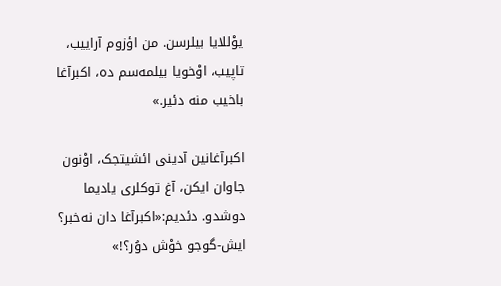یوْللایا بیلرسن. من اؤزوم آراییب، تاپیب، اوْخویا بیلمه‌سم ده، اکبرآغا باخیب منه دئیر.»

اکبرآغانین آدینی ائشیتجک، اوْنون جاوان ایکن، آغ توکلری یادیما دوشدو. دئدیم:«اکبرآغا دان نه‌خبر؟ ایش-گوجو خوْش دوُر؟!»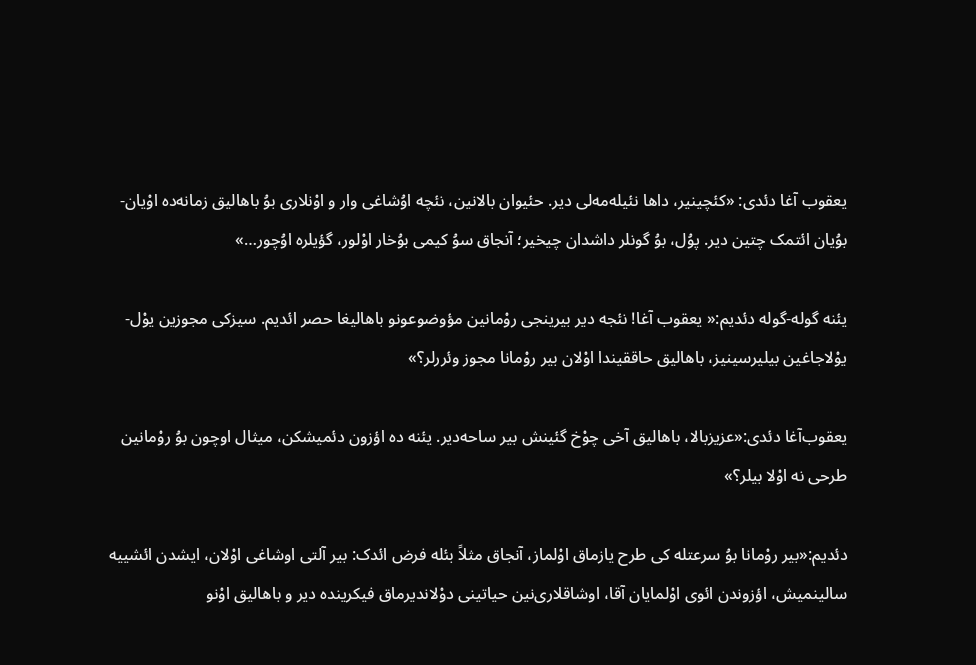یعقوب آغا دئدی: «کئچینیر، داها نئیله‌مه‌لی دیر. حئیوان بالانین، نئچه اوُشاغی وار و اوْنلاری بوُ باهالیق زمانه‌ده اوْیان- بوُیان ائتمک چتین دیر. پوُل، بوُ گونلر داشدان چیخیر؛ آنجاق سوُ کیمی بوُخار اوْلور، گؤیلره اوُچور…»

یئنه گوله-گوله دئدیم:« یعقوب آغا! نئجه دیر بیرینجی روْمانین مؤوضوعونو باهالیغا حصر ائدیم. سیزکی مجوزین یوْل- یوْلاجاغین بیلیرسینیز، باهالیق حاققیندا اوْلان بیر روْمانا مجوز وئررلر؟»

یعقوب‌آغا دئدی:«عزیزبالا، باهالیق آخی چوْخ گئینش بیر ساحه‌دیر. یئنه ده اؤزون دئمیشکن، میثال اوچون بوُ روْمانین طرحی نه اوْلا بیلر؟»

دئدیم:«بیر روْمانا بوُ سرعتله کی طرح یازماق اوْلماز، آنجاق مثلاً بئله فرض ائد‌ک: بیر آلتی اوشاغی اوْلان، ایشدن ائشییه سالینمیش، اؤزوندن ائوی اوْلمایان آقا، اوشاقلاری‌نین حیاتینی دوْلاندیرماق فیکرینده دیر و باهالیق اوْنو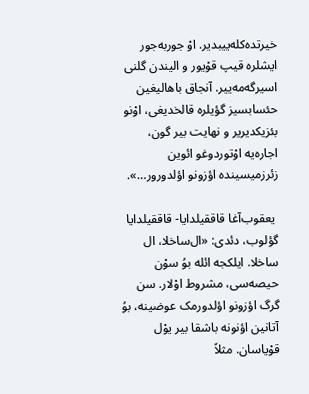خیرتده‌کله‌ییبدیر. اوْ جوربه‌جور ایشلره قیپ قوْیور و الیندن گلنی اسیرگه‌مه‌‌ییر. آنجاق باهالیغین حئسابسیز گؤیلره قالخدیغی، اوْنو بئزیکدیریر و نهایت بیر گون، اجاره‌یه اوْتوردوغو ائوین زئرزمیسینده اؤزونو اؤلدورور…».

 یعقوب‌آغا قاققیلدایا- قاققیلدایا گؤلوب، دئدی: «ال‌ساخلا، ال ساخلا. ایلکجه ائله بوُ سوْن حیصه‌سی، مشروط اوْلار. سن گرگ اؤزونو اؤلدورمک عوضینه، بوُ آتانین اؤنونه باشقا بیر یوْل قوْیا‌سان. مثلاً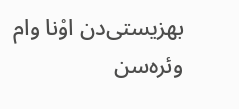بهزیستی‌دن اوْنا وام وئره‌سن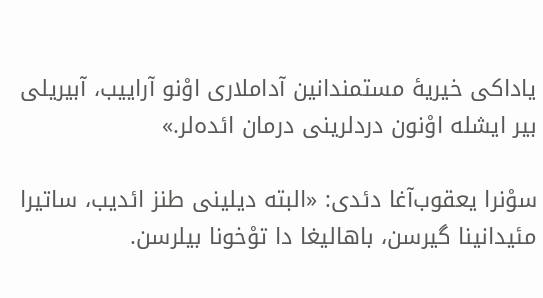یاداکی خیریۀ مستمندانین آداملاری اوْنو آراییب، آبیریلی بیر ایشله اوْنون دردلرینی درمان ائده‌لر.»

سوْنرا یعقوب‌آغا دئدی: «البته دیلینی طنز ائدیب، ساتیرا مئیدانینا گیرسن، باهالیغا دا توْخونا بیلرسن.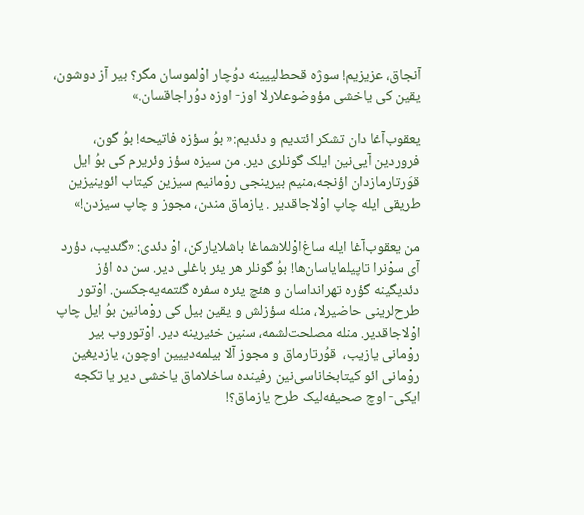آنجاق، عزیزیم! سوژه قحط‌لییینه دوُچار اوْلموسان مگر؟ بیر آز دوشون، یقین کی یاخشی مؤوضوعلارلا اوز- اوزه دوُراجاقسان.»

یعقوب‌آغا دان تشکر ائتدیم و دئدیم:« بوُ سؤزه فاتیحه! بوُ گون، فروردین آیی‌نین ایلک گونلری دیر. من سیزه سؤز وئریرم کی بوُ ایل قوَرتارمازدان اؤنجه،منیم بیرینجی روْمانیم سیزین کیتاب ائوینیزین طریقی ایله چاپ اوْلاجاقدیر . یازماق مندن، مجوز و چاپ سیزدن!»

من یعقوب‌آغا ایله ساغ‌اوْللاشماغا باشلایارکن، اوْ دئدی: «گئدیب، دؤرد آی سوْنرا تاپیلمایاسان‌ها! بوُ گونلر هر یئر باغلی دیر. سن ده اؤز دئدیگینه گؤره تهرانداسان و هئچ یئره سفره گئتمه‌یه‌جکسن. اوْتور طرح‌لرینی حاضیرلا، منله سؤزلش و یقین بیل‌ کی روْمانین بوُ ایل چاپ اوْلاجاقدیر. منله مصلحت‌لشمه، سنین خئیرینه دیر. اوْتوروب بیر روْمانی یازیب،  قوُرتارماق و مجوز آلا بیلمه‌دییین اوچون، یازدیغین روْمانی ائو کیتابخاناسی‌نین رفینده ساخلاماق یاخشی دیر یا تکجه ایکی- اوچ صحیفه‌لیک طرح یازماق؟!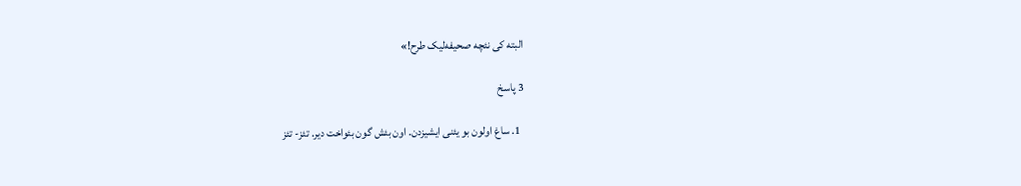البته کی نئچه صحیفه‌لیک طرح!»

3 پاسخ

  1. ساغ اولون بو یئنی ایشیزدن. اون بئش گون بئواخت دیر. تئز- تئز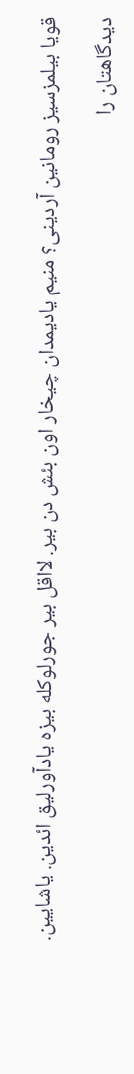قویا بیلمزسیز رومانین آردینی؟ منیم یادیمدان چیخار اون بئش دن بیر. لااقل بیر جورلوکله بیزه یادآورلیق ائدین. یاشایین.

دیدگاهتان را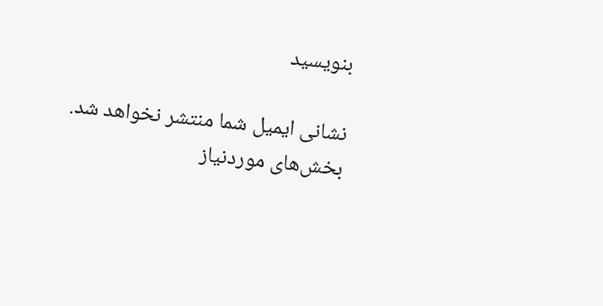بنویسید

نشانی ایمیل شما منتشر نخواهد شد. بخش‌های موردنیاز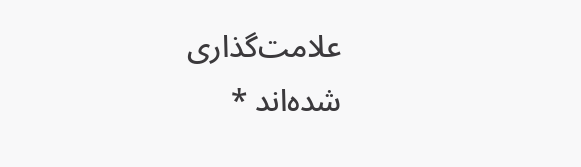علامت‌گذاری شده‌اند *